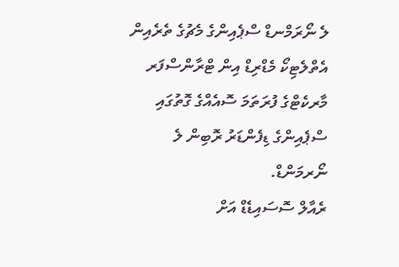ލެ ނޯރަމްނޑް ސްޕެއިންގެ މެޗުގެ ތެރެއިން
އެތްލެޓިކޯ މެޑްރިޑް އިން ޓްރާންސްފަރ މާރކެޓްގެ ފުރަތަމަ ސޮއެއްގެ ގޮތުގައި ސްޕެއިންގެ ޑިފެންޑަރު ރޮބިން ލެ ނޯރމަންޑް.
ރެއާލް ސޮސައިޑެޑް އަށް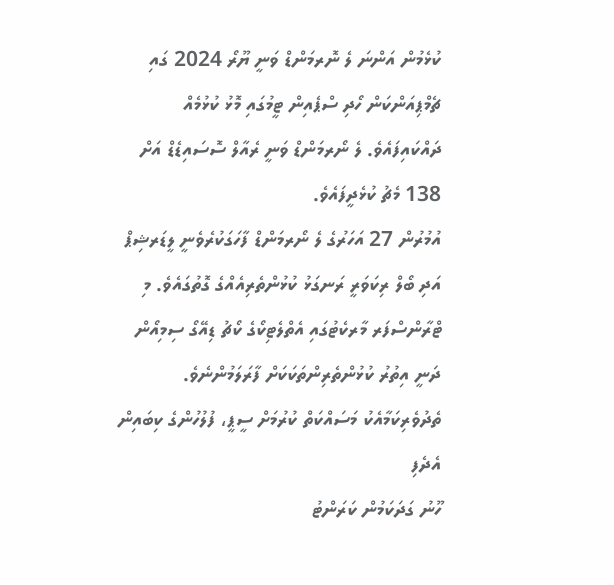ކުޅެމުން އަންނަ ލެ ނޮރމަންޑް ވަނީ ޔޫރޯ 2024 ގައި ޗެމްޕިއަންކަން ހޯދި ސްޕެއިން ޓީމުގައި މޮޅު ކުޅުމެއް ދައްކައިފައެވެ. ލެ ނޯރމަންޑް ވަނީ ރެއާލް ސޮސައިޑެޑް އަށް 138 މެޗު ކުޅެދީފައެވެ.
އުމުރުން 27 އަހަރުގެ ލެ ނޯރމަންޑް ފާހަގަކުރެވެނީ ލީޑަރޝިޕް އަދި ބޯލް ރިކަވަރީ ރަނގަޅު ކުޅުންތެރިއެއްގެ ގޮތުގައެވެ. މި ޓްރާންސްފަރ މާރކެޓުގައި އެތްލެޓިކޯގެ ކޯޗު ޑިއޭގޯ ސިމިއޯން ދަނީ އިތުރު ކުޅުންތެރިންތަކަކަށް ފާރަލަމުންނެވެ.
ތެދުވެރިކަމާއެކު މަސައްކަތް ކުރުމަށް ސީޕީ، ފުލުހުންގެ ކިބައިން އެދެފި
ހޫނު ގަދަކަމުން ކަރަންޓު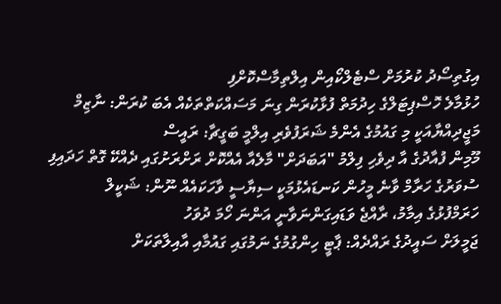އިގުތިސޯދު ކުރުމަށް ސްޓެލްކޯއިން އިލްތިމާސްކޮށްފި
ހުޅުމާލެ ހޮސްޕިޓަލްގެ ހިދުމަތް ފުޅާކުރަން ގިނަ މަސައްކަތްތަކެއް އެބަ ކުރަން: ނާޒިމް
މަޖީދިއްޔާއަކީ މި ގައުމުގެ އެންމެ ޝަރަފުވެރި އިލްމީ ބަގީޗާ: ރައީސް
މޫމިން ފުއާދުގެ އާ ދިވެހި ފިލްމު "އަބަދަށް" މާލެއާ އެއްކޮށް ރަށްރަށުގައި ދެއްކޭ ގޮތް ހަދައިފި
ސުވަރުގެ ހަރާމް ވާނެ މީހުން ކަނޑައެޅުމަކީ ސިޔާސީ ވާހަކައެއް ނޫން: ޝަކީލް
ހަރަމްފުޅުގެ އިމާމު، ރާއްޖެ ވަޑައިގަންނަވާނީ އަންނަ ހޯމަ ދުވަހު
ޖަމީލަށް ސައީދުގެ ރައްދެއް: ޕާޓީ ހިންގުމުގެ ނަމުގައި ގައުމާއި އާއިލާތަކަށް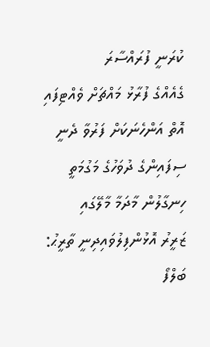ކުރަނީ ފުރައްސާރަ
ގެއެއްގެ ފުރާޅު މައްޗަށް ވެއްޓިފައި އޮތް އަންހެނަކަށް ފަރުވާ ދެނީ
ސިފައިންގެ ދުވަހުގެ މަގުމަތީ ހިނގާލުން މާދަމާ މާލޭގައި
ޒަރީރު އޮޅުންފިލުވައިދިނީ ތާރީޙު: ބަލްފޯ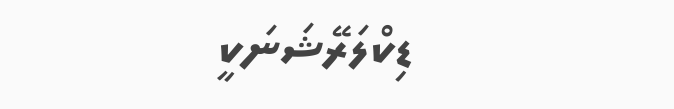ޑިކްލަރޭޝަނަކީ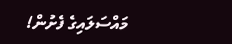މައްސަލައިގެ ފެށުން!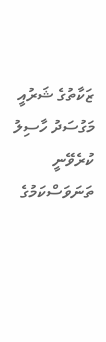ޒަކާތުގެ ޝަރުއީ މަގުސަދު ހާސިލު ކުރެވޭނީ ތަނަވަސްކަމުގެ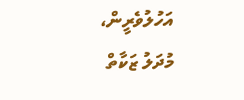އަހުލުވެރީން، މުދަލު ޒަކާތް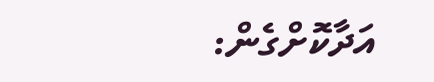އަދާކޮށްގެން: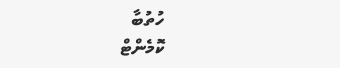ހުތުބާ
ކޮމެންޓް